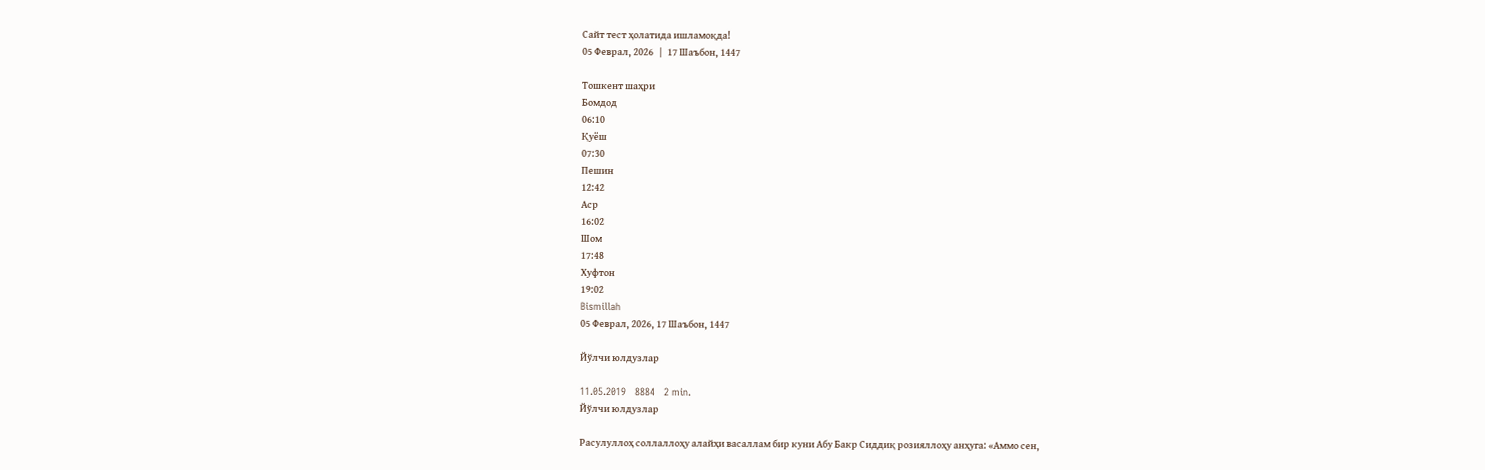Сайт тест ҳолатида ишламоқда!
05 Феврал, 2026   |   17 Шаъбон, 1447

Тошкент шаҳри
Бомдод
06:10
Қуёш
07:30
Пешин
12:42
Аср
16:02
Шом
17:48
Хуфтон
19:02
Bismillah
05 Феврал, 2026, 17 Шаъбон, 1447

Йўлчи юлдузлар

11.05.2019   8884   2 min.
Йўлчи юлдузлар

Расулуллоҳ соллаллоҳу алайҳи васаллам бир куни Абу Бакр Сиддиқ розияллоҳу анҳуга: «Аммо сен,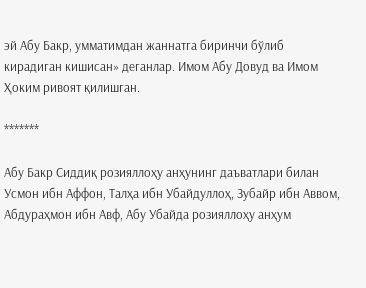эй Абу Бакр, умматимдан жаннатга биринчи бўлиб кирадиган кишисан» деганлар. Имом Абу Довуд ва Имом Ҳоким ривоят қилишган.

*******

Абу Бакр Сиддиқ розияллоҳу анҳунинг даъватлари билан Усмон ибн Аффон, Талҳа ибн Убайдуллоҳ, Зубайр ибн Аввом, Абдураҳмон ибн Авф, Абу Убайда розияллоҳу анҳум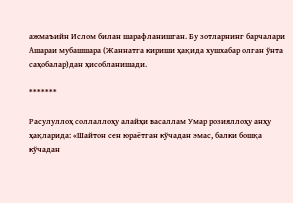ажмаъийн Ислом билан шарафланишган. Бу зотларнинг барчалари Ашараи мубашшара (Жаннатга кириши ҳақида хушхабар олган ўнта саҳобалар)дан ҳисобланишади.

*******

Расулуллоҳ соллаллоҳу алайҳи васаллам Умар розияллоҳу анҳу ҳақларида: «Шайтон сен юраётган кўчадан эмас, балки бошқа кўчадан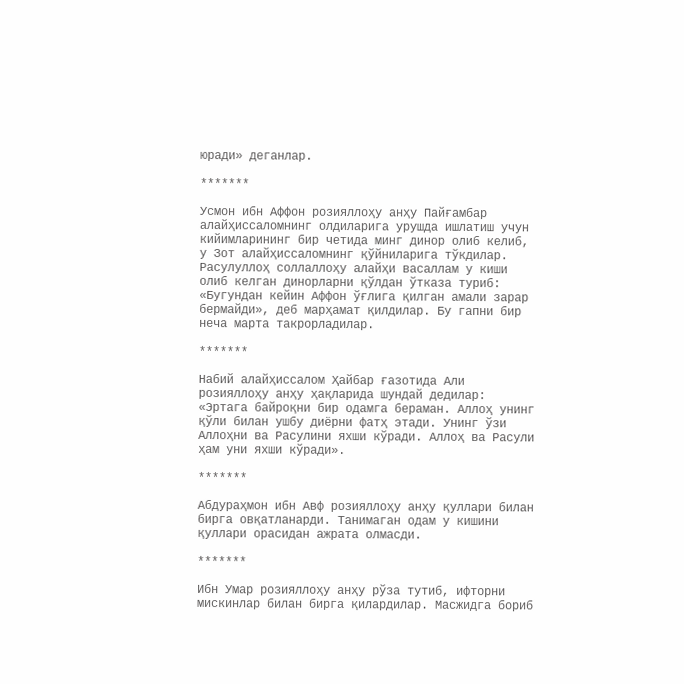юради» деганлар.

*******

Усмон ибн Аффон розияллоҳу анҳу Пайғамбар алайҳиссаломнинг олдиларига урушда ишлатиш учун кийимларининг бир четида минг динор олиб келиб, у Зот алайҳиссаломнинг қўйниларига тўкдилар. Расулуллоҳ соллаллоҳу алайҳи васаллам у киши олиб келган динорларни қўлдан ўтказа туриб: «Бугундан кейин Аффон ўғлига қилган амали зарар бермайди», деб марҳамат қилдилар. Бу гапни бир неча марта такрорладилар.

*******

Набий алайҳиссалом Ҳайбар ғазотида Али розияллоҳу анҳу ҳақларида шундай дедилар: «Эртага байроқни бир одамга бераман. Аллоҳ унинг қўли билан ушбу диёрни фатҳ этади. Унинг ўзи Аллоҳни ва Расулини яхши кўради. Аллоҳ ва Расули ҳам уни яхши кўради».

*******

Абдураҳмон ибн Авф розияллоҳу анҳу қуллари билан бирга овқатланарди. Танимаган одам у кишини қуллари орасидан ажрата олмасди.

*******

Ибн Умар розияллоҳу анҳу рўза тутиб, ифторни мискинлар билан бирга қилардилар. Масжидга бориб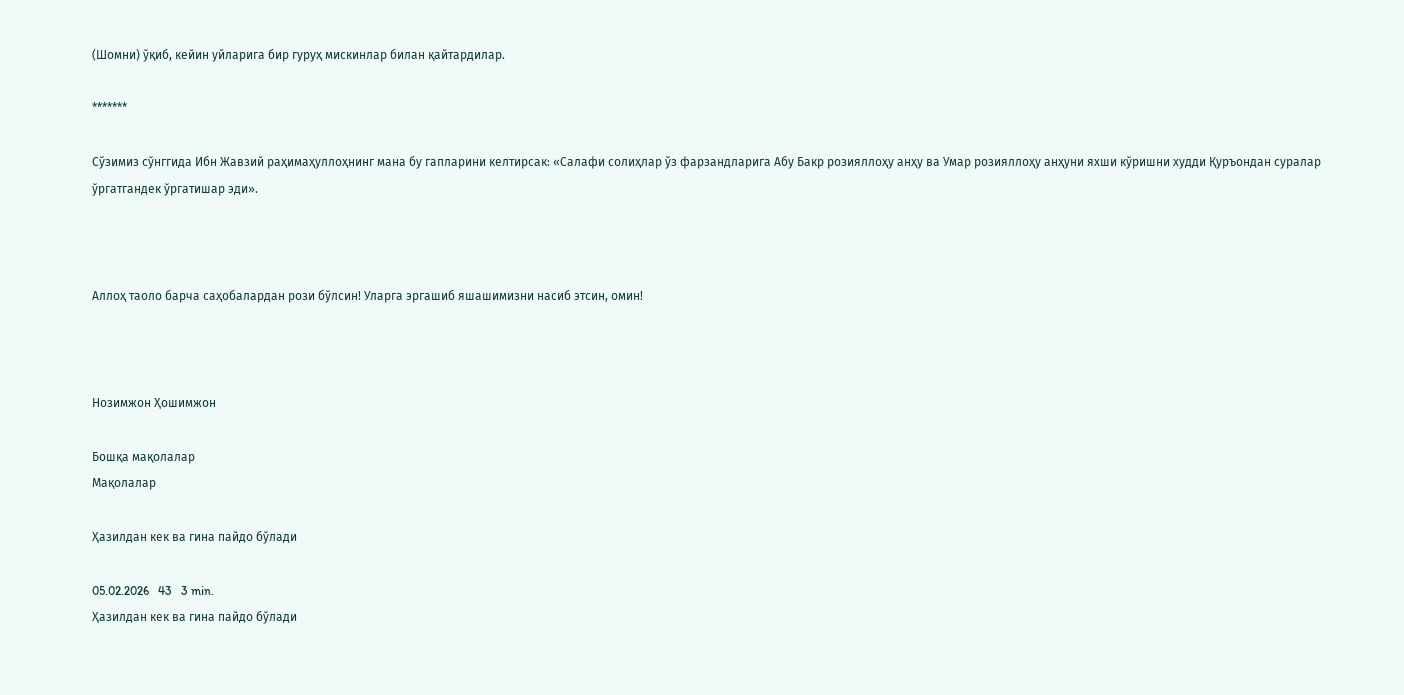(Шомни) ўқиб, кейин уйларига бир гуруҳ мискинлар билан қайтардилар.

*******

Сўзимиз сўнггида Ибн Жавзий раҳимаҳуллоҳнинг мана бу гапларини келтирсак: «Салафи солиҳлар ўз фарзандларига Абу Бакр розияллоҳу анҳу ва Умар розияллоҳу анҳуни яхши кўришни худди Қуръондан суралар ўргатгандек ўргатишар эди».



Аллоҳ таоло барча саҳобалардан рози бўлсин! Уларга эргашиб яшашимизни насиб этсин, омин!



Нозимжон Ҳошимжон

Бошқа мақолалар
Мақолалар

Ҳазилдан кек ва гина пайдо бўлади

05.02.2026   43   3 min.
Ҳазилдан кек ва гина пайдо бўлади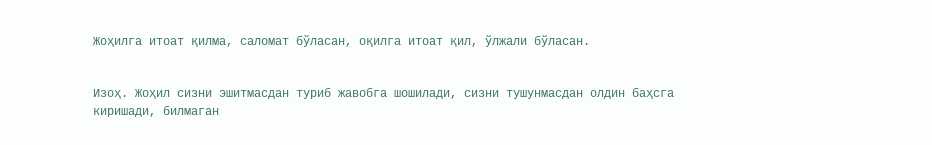Жоҳилга итоат қилма, саломат бўласан, оқилга итоат қил, ўлжали бўласан.


Изоҳ. Жоҳил сизни эшитмасдан туриб жавобга шошилади, сизни тушунмасдан олдин баҳсга киришади, билмаган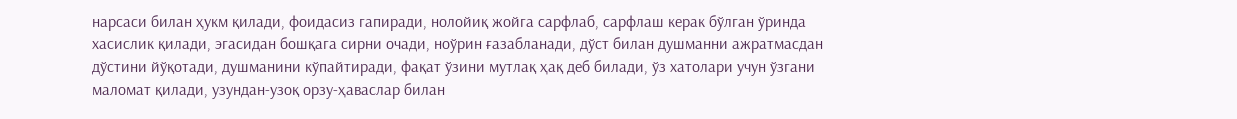нарсаси билан ҳукм қилади, фоидасиз гапиради, нолойиқ жойга сарфлаб, сарфлаш керак бўлган ўринда хасислик қилади, эгасидан бошқага сирни очади, ноўрин ғазабланади, дўст билан душманни ажратмасдан дўстини йўқотади, душманини кўпайтиради, фақат ўзини мутлақ ҳақ деб билади, ўз хатолари учун ўзгани маломат қилади, узундан-узоқ орзу-ҳаваслар билан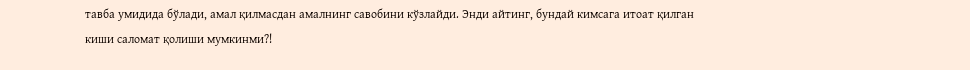тавба умидида бўлади, амал қилмасдан амалнинг савобини кўзлайди. Энди айтинг, бундай кимсага итоат қилган киши саломат қолиши мумкинми?!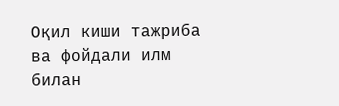Оқил киши тажриба ва фойдали илм билан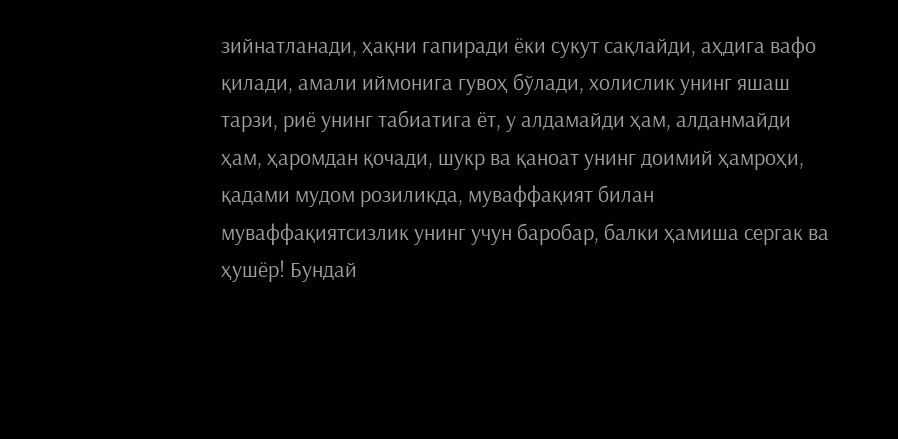зийнатланади, ҳақни гапиради ёки сукут сақлайди, аҳдига вафо қилади, амали иймонига гувоҳ бўлади, холислик унинг яшаш тарзи, риё унинг табиатига ёт, у алдамайди ҳам, алданмайди ҳам, ҳаромдан қочади, шукр ва қаноат унинг доимий ҳамроҳи, қадами мудом розиликда, муваффақият билан муваффақиятсизлик унинг учун баробар, балки ҳамиша сергак ва ҳушёр! Бундай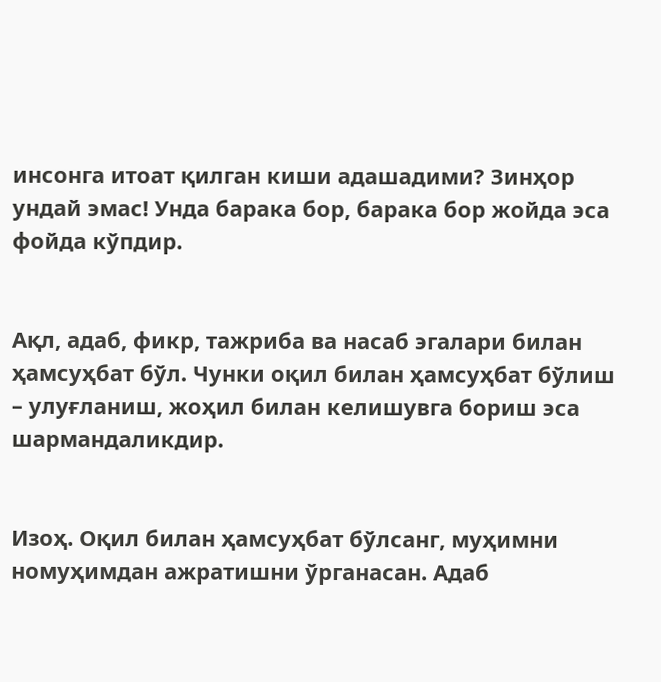инсонга итоат қилган киши адашадими? Зинҳор ундай эмас! Унда барака бор, барака бор жойда эса фойда кўпдир.


Ақл, адаб, фикр, тажриба ва насаб эгалари билан ҳамсуҳбат бўл. Чунки оқил билан ҳамсуҳбат бўлиш – улуғланиш, жоҳил билан келишувга бориш эса шармандаликдир.


Изоҳ. Оқил билан ҳамсуҳбат бўлсанг, муҳимни номуҳимдан ажратишни ўрганасан. Адаб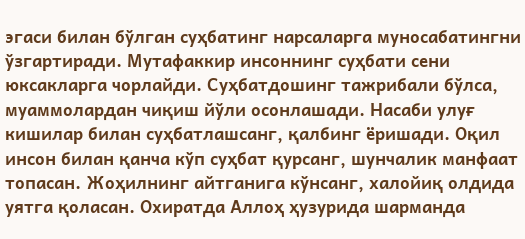эгаси билан бўлган суҳбатинг нарсаларга муносабатингни ўзгартиради. Мутафаккир инсоннинг суҳбати сени юксакларга чорлайди. Суҳбатдошинг тажрибали бўлса, муаммолардан чиқиш йўли осонлашади. Насаби улуғ кишилар билан суҳбатлашсанг, қалбинг ёришади. Оқил инсон билан қанча кўп суҳбат қурсанг, шунчалик манфаат топасан. Жоҳилнинг айтганига кўнсанг, халойиқ олдида уятга қоласан. Охиратда Аллоҳ ҳузурида шарманда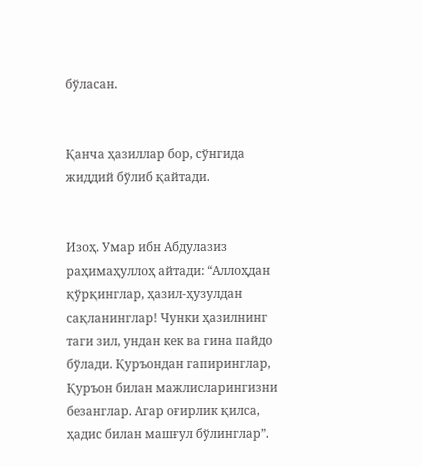бўласан.


Қанча ҳазиллар бор, сўнгида жиддий бўлиб қайтади.


Изоҳ. Умар ибн Абдулазиз раҳимаҳуллоҳ айтади: “Аллоҳдан қўрқинглар, ҳазил-ҳузулдан сақланинглар! Чунки ҳазилнинг таги зил, ундан кек ва гина пайдо бўлади. Қуръондан гапиринглар, Қуръон билан мажлисларингизни безанглар. Агар оғирлик қилса, ҳадис билан машғул бўлинглар”.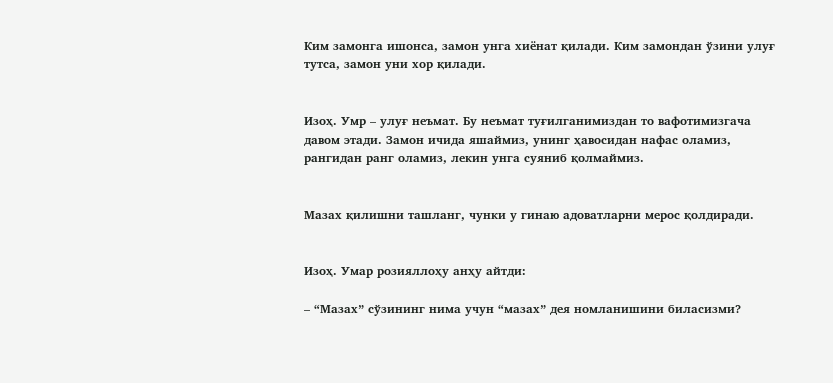Ким замонга ишонса, замон унга хиёнат қилади. Ким замондан ўзини улуғ тутса, замон уни хор қилади.


Изоҳ. Умр – улуғ неъмат. Бу неъмат туғилганимиздан то вафотимизгача давом этади. Замон ичида яшаймиз, унинг ҳавосидан нафас оламиз, рангидан ранг оламиз, лекин унга суяниб қолмаймиз.


Мазах қилишни ташланг, чунки у гинаю адоватларни мерос қолдиради.


Изоҳ. Умар розияллоҳу анҳу айтди:

– “Мазах” сўзининг нима учун “мазах” дея номланишини биласизми?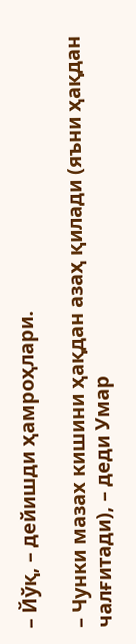– Йўқ, – дейишди ҳамроҳлари.

– Чунки мазах кишини ҳақдан азаҳ қилади (яъни ҳақдан чалғитади), – деди Умар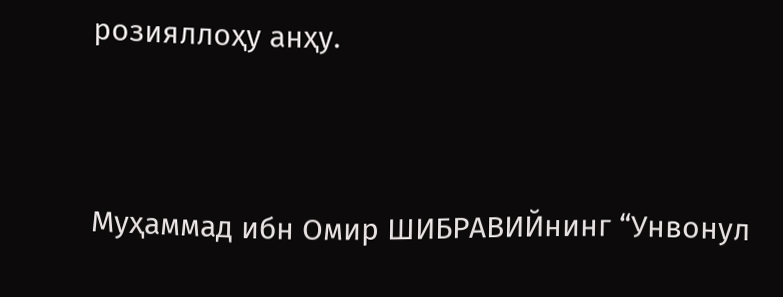розияллоҳу анҳу.


Муҳаммад ибн Омир ШИБРАВИЙнинг “Унвонул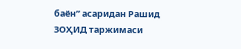баён” асаридан Рашид ЗОҲИД таржимаси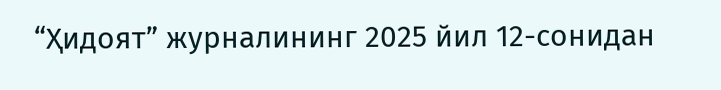“Ҳидоят” журналининг 2025 йил 12-сонидан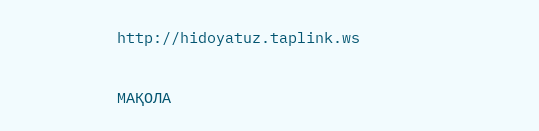http://hidoyatuz.taplink.ws

МАҚОЛА